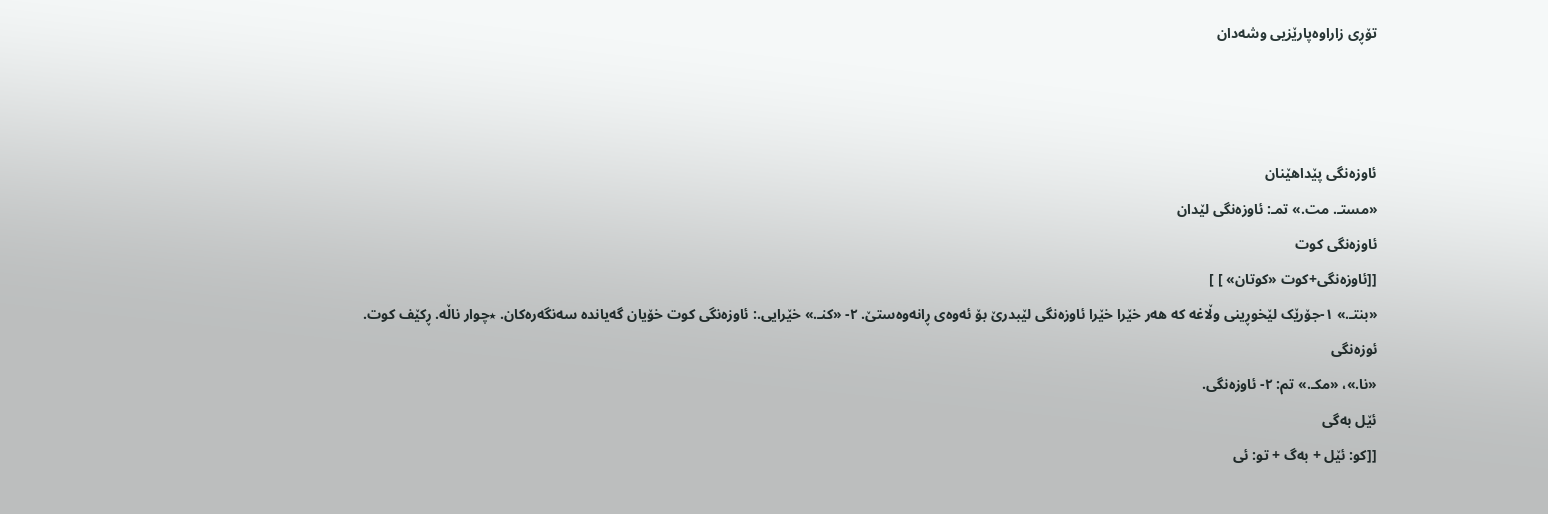تۆڕی زاراوەپارێزیی وشەدان



ئاوزەنگی پێداهێنان
«مستـ. مت.» تمـ: ئاوزەنگی لێدان
ئاوزەنگی کوت
[[ئاوزەنگی+کوت «کوتان» ] ]
«بنتـ.» ۱-جۆرێک لێخوڕینی وڵاغە کە هەر خێرا خێرا ئاوزەنگی لێبدرێ بۆ ئەوەی ڕانەوەستێ. ۲- «کنـ.» خێرایی.: ئاوزەنگی کوت خۆیان گەیاندە سەنگەرەکان. ٭چوار ناڵە. ڕکێف کوت.
ئوزەنگی
«نا.»، «مکـ.» تم: ۲- ئاوزەنگی.
ئێل بەگی
[[کو: ئێل + بەگ + تو: ئی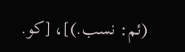(ئم: نسب.)]، [کو.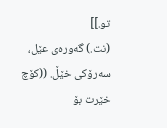تو.]]
(نت.) گەورەی عێل، سەرۆکی خێڵ. ((کۆچ خێرت بۆ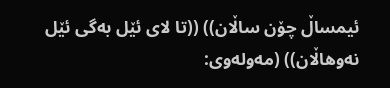ئیمساڵ چۆن ساڵان)) ((تا لای ئێل بەگی ئێل نەوهاڵان)) (مەولەوی: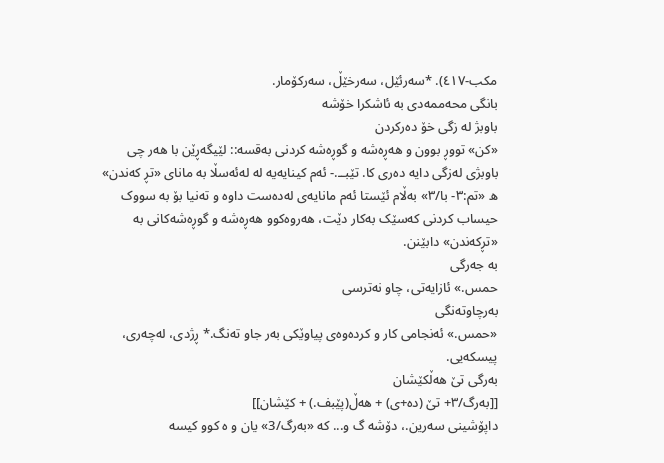مکب-٤١٧). *سەرئێل، سەرخێڵ، سەرکۆمار.
بانگی محەممەدی به ئاشکرا خۆشه
باوبژ له زگی خۆ دەرکردن
«کن» تووڕ بوون و هەڕەشه و گوڕەشه کردنی بەقسه:: لێیگەڕێن با هەر چی باوبژی لەزگی دایه دەری کا. تێبــ.- ئەم کینایەیە له لەئەسڵا بە مانای «تڕ کەندن» ه «تم:٣- با/٣» بەڵام ئێستا ئەم مانایەی لەدەست داوه و تەنیا بۆ بە سووک حیساب کردنی کەسێک بەکار دێت، هەروەکوو هەڕەشە و گوڕەشەکانی به «تڕکەندن» دابێنن.
به جەرگی
حمس.» ئازایەتی، چاو نەترسی
بەرچاوتەنگی
«حمس.» ئەنجامی کار و کردەوەی پیاوێکی بەر جاو تەنگ.* ڕژدی، لەچەری، پیسکەیی.
بەرگی تێ هەڵکێشان
[[بەرگ/٣+ تێ (دە+ی) + هەڵ(پێبف.) + کێشان]]
داپۆشینی سەرین.، دۆشە گ و... که «بەرگ/3» یان و ە کوو کیسه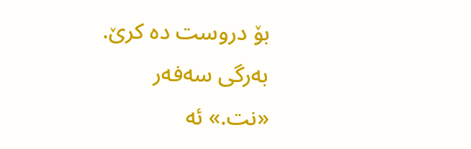بۆ دروست دە کرێ.
بەرگی سەفەر
«نت.» ئە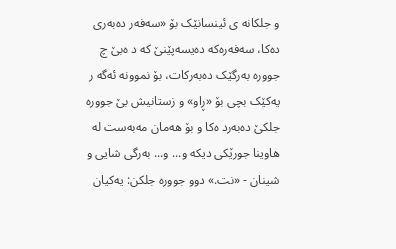و جلکانە ی ئینسانێک بۆ «سەفەر دەبەری دەکا، سەفەرەکە دەیسەپێنێ که د ەبێ چ جووره بەرگێک دەبەرکات، بۆ نموونه ئەگە ر یەکێک بچی بۆ «ڕاو» و زستانیش بێ جووره جلکێ دەبەرد ەکا و بۆ هەمان مەبەست له هاوینا جورێکی دیکه و... و... بەرگی شایی و شینان - «نت.» دوو جوورە جلکن: یەکیان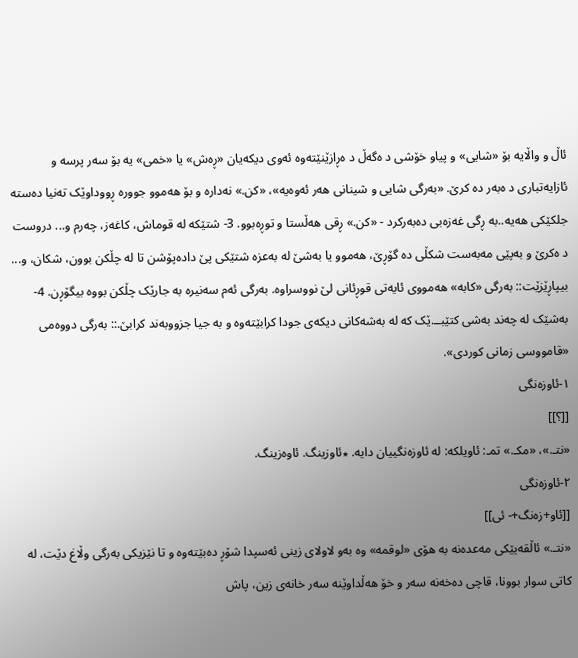ئاڵ و واڵایه بۆ «شایی» و پیاو خۆشی د ەگەڵ د ەڕازێنێتەوه ئەوی دیکەیان «ڕەش» یا «خمی» یه بۆ سەر پرسه و ئازایەتباری د ەبەر دە کرێ. «بەرگی شایی و شینانی هەر ئەوەیه»، «کن.» نەدارە و بۆ هەموو جوورە ڕووداوێک تەنیا دەستە جلکێکی هەیە..به ڕگی غەزەبی دەبەرکرد - «کن.» ڕقی هەڵستا و توڕەبوو. 3- شتێکه له قوماش، کاغەز، چەرم و... دروست د ەکرێ و بەپێی مەبەست شکڵی دە گۆڕێ، هەموو یا بەشێ له بەعزه شتێکی پێ دادەپۆشن تا له چڵکن بوون، شکان، و... بیپاڕێزێت:: بەرگی «کابه» هەمووی ئایەتی قوڕئانی لێ نووسراوه. بەرگی ئەم سەنیره بە جارێک چڵکن بووه بیگۆڕن. 4- بەشێک لە چەند بەشی کتێبــ.ێک که له بەشەکانی دیکەی جودا کرابێتەوه و به جیا جزووبەند کرابێ.:: بەرگی دووەمی «قامووسی زمانی کوردی».
١-ئاوزەنگی
[[؟]]
«نتـ.»، «مکـ.» تمـ: ئاویلکە: لە ئاوزەنگییان دایە. ٭ئاوزینگ. ئاوەزینگ.
٢-ئاوزەنگی
[[ئاو+زەنگ+- ئی]]
«نتـ.» ئاڵقەیێکی مەعدەنە بە هۆی «لوقمە» وە بەو لاولای زینی ئەسپدا شۆڕ دەبێتەوە و تا نێزیکی بەرگی وڵاغ دێت، لە کاتی سوار بوونا، قاچی دەخەنە سەر و خۆ هەڵداوێنە سەر خانەی زین، پاش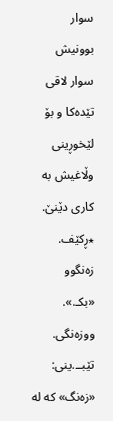سوار بوونیش سوار لاقی تێدەکا و بۆ لێخوڕینی وڵاغیش بە کاری دێنێ. ٭ڕکێف. زەنگوو «بکـ.». ووزەنگی. تێبــ.ینی: «زەنگ» کە لە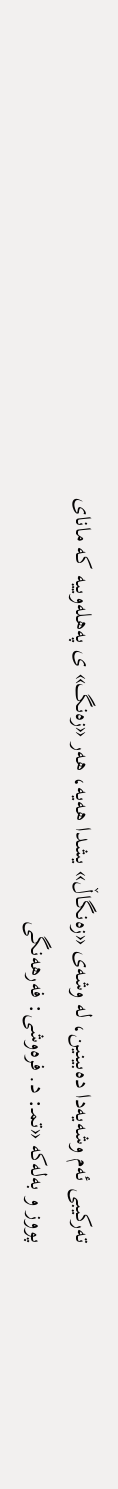تەرکیبی ئەم وشەیەدا دەبینین، لە وشەی «زەنگاڵ» یشدا هەیە، هەر «زەنگ» ی پەهلەوییە کە مانای پووز و بەلەکە «تمـ: د. فرەوشی: فەرهەنگی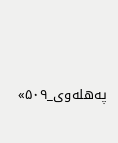پەهلەوی_۵۰۹»